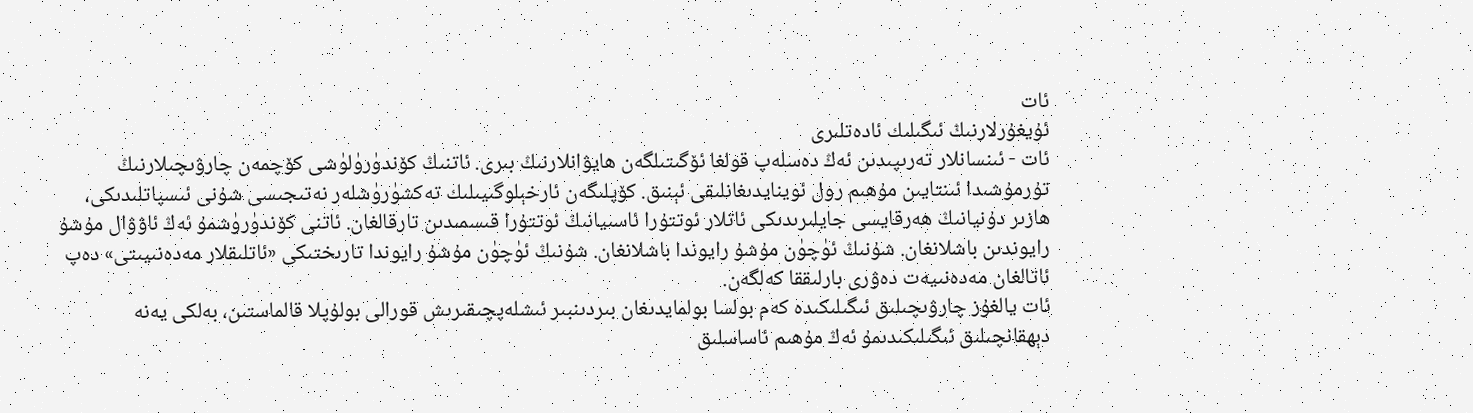ئات
ئۇيغۇرلارنىڭ ئىگىلىك ئادەتلىرى
ئات - ئىنسانلار تەرىپىدىن ئەڭ دەسلەپ قولغا ئۆگىتىلگەن ھايۋانلارنىڭ بىرى. ئاتنىڭ كۆندۈرۈلۈشى كۆچمەن چارۋىچىلارنىڭ تۇرمۇشىدا ئىنتايىن مۇھىم رول ئوينايدىغانلىقى ئېنىق. كۆپلىگەن ئارخېلوگىيىلىك تەكشۈرۈشلەر نەتىجىسى شۇنى ئىسپاتلىدىكى، ھازىر دۇنيانىڭ ھەرقايسى جايلىرىدىكى ئاتلار ئوتتۇرا ئاسىيانىڭ ئوتتۇرا قىسمىدىن تارقالغان. ئاتنى كۆندۈرۈشمۇ ئەڭ ئاۋۋال مۇشۇ رايوندىن باشلانغان. شۇنىڭ ئۈچۈن مۇشۇ رايوندا باشلانغان. شۇنىڭ ئۈچۈن مۇشۇ رايوندا تارىختىكى «ئاتلىقلار مەدەنىيىتى» دەپ ئاتالغان مەدەنىيەت دەۋرى بارلىققا كەلگەن.
ئات يالغۇز چارۋىچىلىق ئىگىلىكىدە كەم بولسا بولمايدىغان بىردىنبىر ئىشلەپچىقىرىش قورالى بولۇپلا قالماستىن، بەلكى يەنە دېھقانچىلىق ئىگىلىكىدىمۇ ئەڭ مۇھىم ئاساسلىق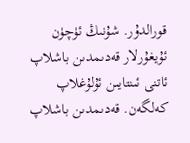قورالدۇر. شۇنىڭ ئۈچۈن ئۇيغۇرلار قەدىمدىن باشلاپ ئاتنى ئىنتايىن ئۇلۇغلاپ كەلگەن. قەدىمدىن باشلاپ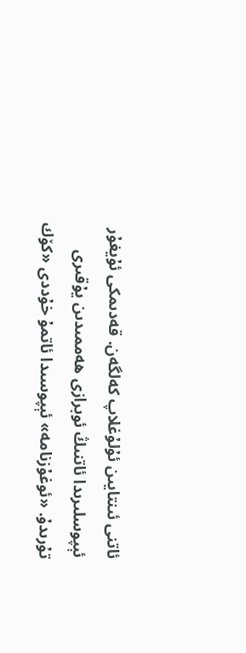ئاتنى ئىنتايىن ئۇلۇغلاپ كەلگەن. قەدىمكى ئۇيغۇر ئېپوسلىرىدا ئاتنىڭ ئوبرازى ھەممىدىن يۇقىرى تۇرىدۇ. «ئوغۇزنامە» ئېپوسىدا ئاتمۇ خۇددى «كۆك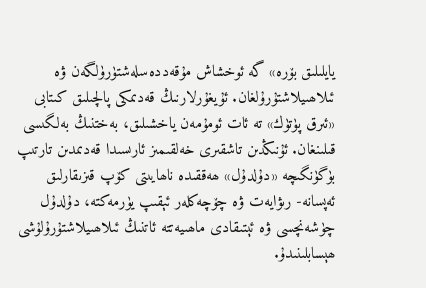يايلىلىق بۆرە» گە ئوخشاش مۇقەددەسلەشتۈرۈلگەن ۋە ئىلاھىيلاشتۇرۇلغان. ئۇيغۇرلارنىڭ قەدىمكى پالچىلىق كىتابى «ئىرق پۈتۈك» تە ئات ئومۇمەن ياخشىلىق، بەختنىڭ بەلگىسى قىلىنغان. ئۇنىڭدىن تاشقىرى خەلقىمىز ئارىسىدا قەدىمدىن تارتىپ بۈگۈنگىچە «دۇلدۇل» ھەققىدە ناھايىتى كۆپ قىزىقارلىق ئەپسانە- رىۋايەت ۋە چۆچەكلەر ئېقىپ يۈرمەكتە، دۇلدۇل چۈشەنچسى ۋە ئېتىقادى ماھىيەتتە ئاتنىڭ ئىلاھىيلاشتۇرۇلۇشى ھېسابلىنىدۇ.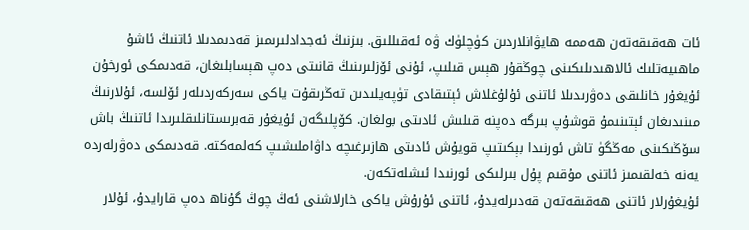ئات ھەقىقەتەن ھەممە ھايۋانلاردىن كۈچلۈك ۋە ئەقىللىق. بىزنىڭ ئەجدادلىرىمىز قەدىمدىلا ئاتنىڭ ئاشۇ ماھىيەتلىك ئالاھىدىلىكىنى چوڭقۇر ھېس قىلىپ، ئۇنى ئۆزلىرىنىڭ قانىتى دەپ ھېسابلىغان، قەدىمكى ئورخۇن ئۇيغۇر خانلىقى دەۋرىدىلا ئاتنى ئۇلۇغلاش ئېتىقادى تۈپەيلىدىن تەڭرىقۇت ياكى سەركەردىلەر ئۆلسە، ئۇلارنىڭ مىنىدىغان ئېتىنىمۇ قوشۇپ بىرگە دەپنە قىلىش ئادىتى بولغان. كۆپلىگەن ئۇيغۇر قەبرىستانلىقلىرىدا ئاتنىڭ باش سۆڭىكىنى مەڭگۈ تاش ئورنىدا بېكىتىپ قويۇش ئادىتى ھازىرغىچە داۋاملىشىپ كەلمەكتە. قەدىمكى دەۋرلەردە يەنە خەلقىمىز ئاتنى مۇقىم پۇل بىرلىكى ئورنىدا ئىشلەتكەن.
ئۇيغۇرلار ئاتنى ھەقىقەتەن قەدىرلەيدۇ، ئاتنى ئۇرۇش ياكى خارلاشنى ئەڭ چوڭ گۇناھ دەپ قارايدۇ، ئۇلار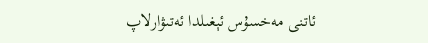ئاتنى مەخسۇس ئېغىلدا ئەتىۋارلاپ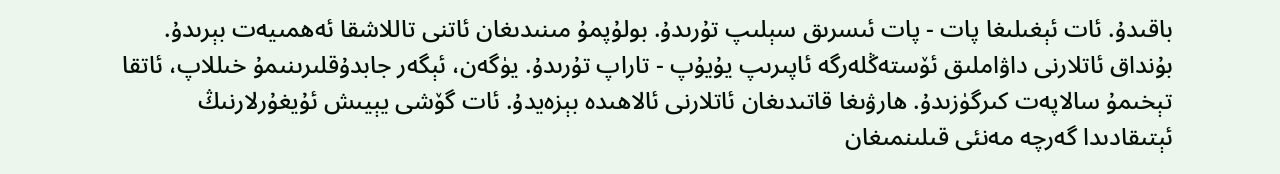باقىدۇ. ئات ئېغىلىغا پات - پات ئىسرىق سېلىپ تۇرىدۇ. بولۇپمۇ مىنىدىغان ئاتنى تاللاشقا ئەھمىيەت بېرىدۇ. بۇنداق ئاتلارنى داۋاملىق ئۆستەڭلەرگە ئاپىرىپ يۇيۇپ - تاراپ تۇرىدۇ. يۈگەن، ئېگەر جابدۇقلىرىنىمۇ خىللاپ، ئاتقا تېخىمۇ سالاپەت كىرگۈزىدۇ. ھارۋىغا قاتىدىغان ئاتلارنى ئالاھىدە بېزەيدۇ. ئات گۆشى يېيىش ئۇيغۇرلارنىڭ ئېتىقادىدا گەرچە مەنئى قىلىنمىغان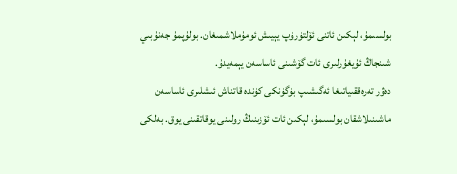بولسىمۇ، لېكىن ئاتنى ئۆلتۈرۈپ يېيىش ئومۇملاشمىغان. بولۇپمۇ جەنۇبىي شىنجاڭ ئۇيغۇرلىرى ئات گۆشىنى ئاساسەن يېمەيدۇ.
دەۋر تەرەققىياتىغا ئەگىشىپ بۈگۈنكى كۈندە قاتناش ئىشلىرى ئاساسەن ماشىنىلاشقان بولسىمۇ، لېكىن ئات ئۆزىنىڭ رولىنى يوقاتقىنى يوق. بەلكى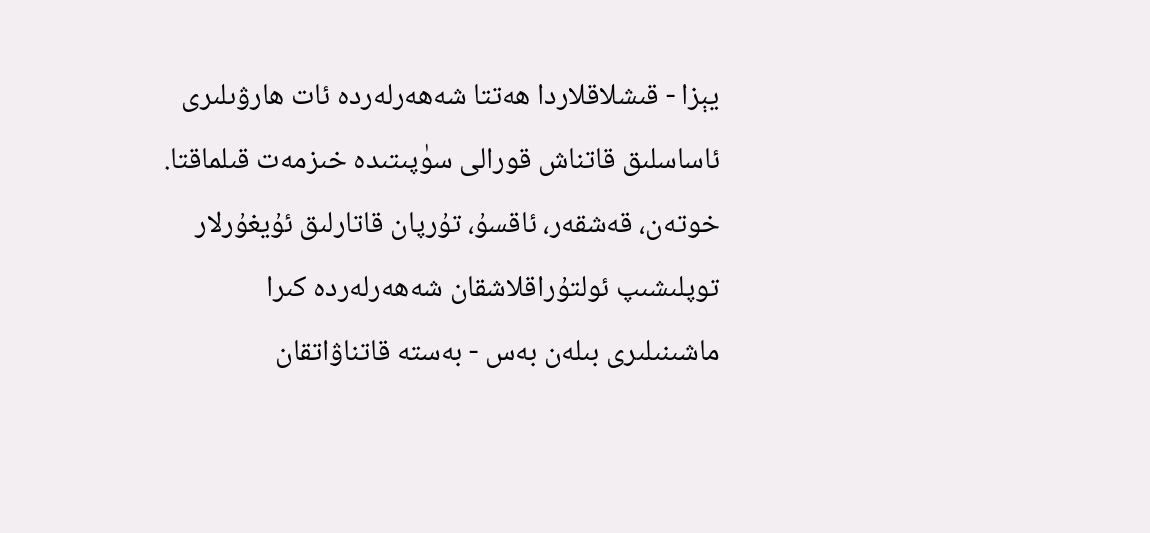يېزا - قىشلاقلاردا ھەتتا شەھەرلەردە ئات ھارۋىلىرى ئاساسلىق قاتناش قورالى سۈپىتىدە خىزمەت قىلماقتا. خوتەن، قەشقەر، ئاقسۇ، تۇرپان قاتارلىق ئۇيغۇرلار توپلىشىپ ئولتۇراقلاشقان شەھەرلەردە كىرا ماشىنىلىرى بىلەن بەس - بەستە قاتناۋاتقان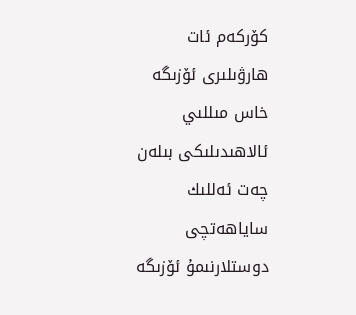كۆركەم ئات ھارۋىلىرى ئۆزىگە خاس مىللىي ئالاھىدىلىكى بىلەن چەت ئەللىك ساياھەتچى دوستلارنىمۇ ئۆزىگە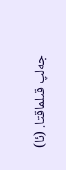جەلپ قىلماقتا. (ئا)